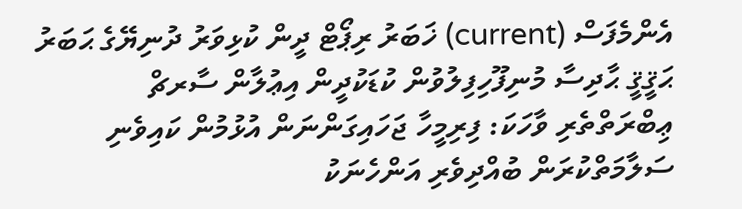އެންމެފަސް (current) ޚަބަރު ރިޕޯޓް ދީން ކުޅިވަރު ދުނިޔޭގެ ޙަބަރު ޙަޤީޤީ ޙާދިސާ މުނިފޫހިފިލުވުން ކުޑަކުދީން އިޢުލާން ސާރޗް
ޢިބްރަތްތެރި ވާހަކަ: ފިރިމީހާ ޖަހައިގަންނަން އުޅުމުން ކައިވެނި ސަލާމަތްކުރަން ބުއްދިވެރި އަންހެނަކު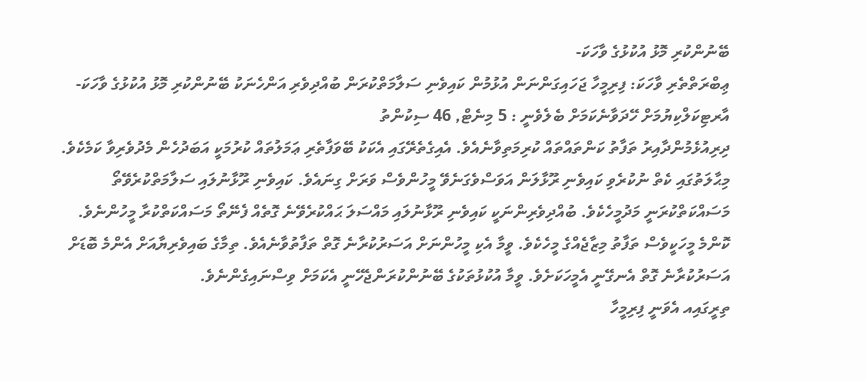ބޭނުންކުރި މޮޅު އުކުޅުގެ ވާހަކަ-
ޢިބްރަތްތެރި ވާހަކަ: ފިރިމީހާ ޖަހައިގަންނަން އުޅުމުން ކައިވެނި ސަލާމަތްކުރަން ބުއްދިވެރި އަންހެނަކު ބޭނުންކުރި މޮޅު އުކުޅުގެ ވާހަކަ-
އާރޓިކަލްކިޔުމަށް ހޭދަވާނެކަމަށް ބެލެވެނީ : 5 މިނެޓް, 46 ސިކުންތު
ދިރިއުޅެމުންދާއިރު ތަފާތު ކަންތައްތައް ކުރިމަތިވާނެއެވެ. އެއިގެތެރޭގައި އެކަކު ބޭވަފާތެރި ޢަމަލުތައް ކުރުމަކީ އަބަދުހެން މެދުވެރިވާ ކަމެކެވެ. މިޙާލަތުގައި ކެތް ނުކުރެވި ކައިވެނި ރޫޅާލަން އަވަސްވެގަނެވޭ މީހުންވެސް ވަރަށް ގިނައެވެ. ކައިވެނި ރޫޅާނުލައި ސަލާމަތްކުރެވޭތޯ މަސައްކަތްކުރަނީ މަދުމީހެކެވެ. ބުއްދިވެރިންނަކީ ކައިވެނި ރޫޅާނުލައި މައްސަލަ ޙައްކުރެވޭނެ ގޮތެއް ފެނޭތޯ މަސައްކަތްކުރާ މީހުންނެވެ.
ކޮންމެ މީހަކީވެސް ތަފާތު މިޒާޖެއްގެ މީހެކެވެ. ވީމާ އެކި މީހުންނަށް އަސަރުކުރާނެ ގޮތް ތަފާތުވާނެއެވެ. ތިމާގެ ބައިވެރިޔާއަށް އެންމެ ބޮޑަށް އަސަރުކުރާނެ ގޮތް އެނގޭނީ އެމީހަކަށެވެ. ވީމާ އުކުޅުތަކުގެ ބޭނުންކުރަންޖެހޭނީ އެކަމަށް ވިސްނައިގެންނެވެ.
ތިރީގައިއ އެވަނީ ފިރިމީހާ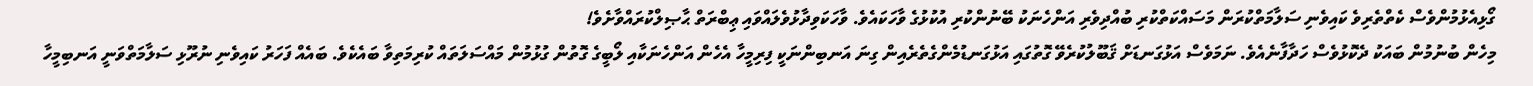ގޯޅިއެޅުމުންވެސް ކެތްތެރިވެ ކައިވެނި ސަލާމަތްކުރަން މަސައްކަތްކުރި ބުއްދިވެރި އަންހެނަކު ބޭނުންކުރި އުކުޅުގެ ވާހަކައެވެ. ވާހަކަވިދާޅުވެލައްވައި ޢިބްރަތް ޙާޞިލްކުރައްވާށެވެ!
މިހެން ބުނުމުން ބައަކު ދެކޮޅުވެސް ހަދާފާނެއެވެ. ނަމަވެސް އަޅުގަނޑަށް ޤަބޫލުކުރެވޭ ގޮތުގައި އަޅުގަނޑުމެންގެތެރެއިން ގިނަ އަނބިންނަކީ ފިރިމީހާ އެހެން އަންހެނަކާއި ލޯބީގެ ގޮތުން ގުޅުމުން މައްސަލަތައް ކުރިމަތިވާ ބައެކެވެ. ބައެއް ފަހަރު ކައިވެނި ނުރޫޅި ސަލާމަތްވަނީ އަނބިމީހާ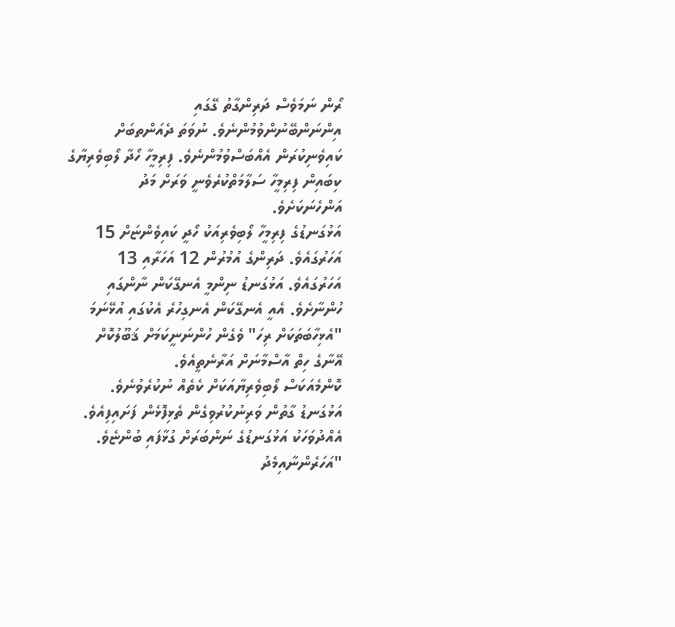ރޯން ނަމަވެސް ދަރިންގާތު ގޭގައި އިންނަންބޭނުންވުމުންނެވެ. ނުވަތަ ދެއަންތބަށް ކައިވެނިކުރަން އެއްބަސްވުމުންނެވެ. ފިރިމީހާ ހޯދާ ލޯބިވެރިޔާގެ ކިބައިން ފިރިމީހާ ސަލާމަތްކުރެވެނީ ވަރަށް މަދު އަންހެނަކަށެވެ.
އަޅުގަނޑުގެ ފިރިމީހާ ލޯބިވެރިއަކު ހޯދީ ކައިވެންޏަށް 15 އަހަރުގައެވެ. ދަރިންގެ އުމުރުން 12 އަހަރާއި 13 އަހަރުގައެވެ. އަޅުގަނޑު ނިންމީ އެނގޭކަން ނާންގައި ހުންނާށެވެ. އެއީ އެނގޭކަން އެނގިހުރެ އެކުގައި އުޅޭނަމަ "އެޅިހާބަތަކަށް ރިހަ" ވެގެން ހުންނަނީކަމަށް ޤަބޫލުކޮށް އޭނާގެ ހިތް އާސްމާނަށް އަރާނެތީއެވެ.
ކޮންމެއަކަސް ލޯބިވެރިޔާއަކަށް ކެތެއް ނުކުރެވުނެވެ. އަޅުގަނޑު ގާތުން ވަރިނުކުރުވިގެން ތެޅިފޮޅެން ފަށައިފިއެވެ. އެއްދުވަހަކު އަޅުގަނޑުގެ ނަންބަރަށް ގުޅާފައި ބުންޏެވެ. "އަހަރެންނާއިމެދު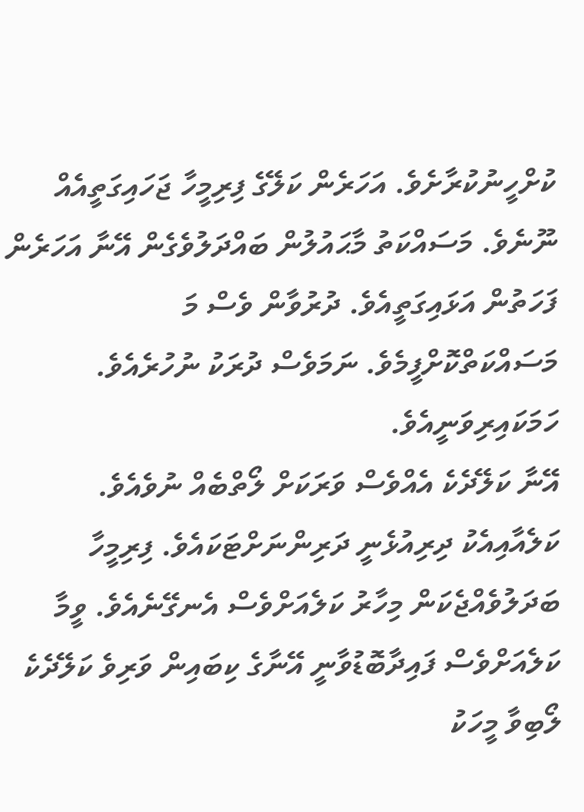ކުށްހީނުކުރާށެވެ. އަހަރެން ކަލޭގެ ފިރިމީހާ ޖަހައިގަތީއެއް ނޫނެވެ. މަސައްކަތު މާޙައުލުން ބައްދަލުވެގެން އޭނާ އަހަރެން ފަހަތުން އަޅައިގަތީއެވެ. ދުރުވާން ވެސް މަ މަސައްކަތްކޮށްފީމެވެ. ނަމަވެސް ދުރަކު ނުހުރެއެވެ. ހަމަކައިރިވަނީއެވެ.
އޭނާ ކަލޭދެކެ އެއްވެސް ވަރަކަށް ލޯތްބެއް ނުވެއެވެ. ކަލެއާއިއެކު ދިރިއުޅެނީ ދަރިންނަށްޓަކައެވެ. ފިރިމީހާ ބަދަލުވެއްޖެކަން މިހާރު ކަލެއަށްވެސް އެނގޭނެއެވެ. ވީމާ ކަލެއަށްވެސް ފައިދާބޮޑުވާނީ އޭނާގެ ކިބައިން ވަރިވެ ކަލޭދެކެ ލޯބިވާ މީހަކު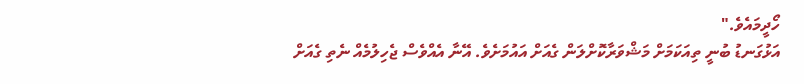ހޯދީމައެވެ."
އަޅުގަނޑު ބުނީ ތިއަކަމަށް މަޝްވަރާކޮށްލަން ގެއަށް އައުމަށެވެ. އޭނާ އެއްވެސް ޖެހިލުމެއް ނެތި ގެއަށް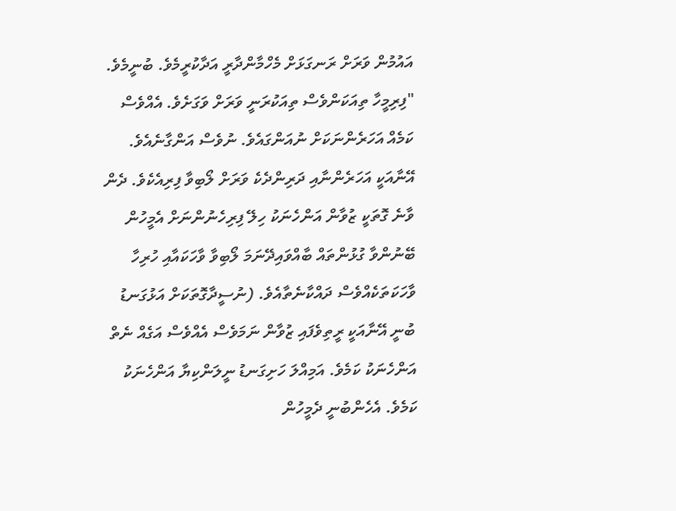އައުމުން ވަރަށް ރަނގަޅަށް މެހްމާންދާރީ އަދާކުރީމެވެ. ބުނީމެވެ. "ފިރިމީހާ ތިއަކަންވެސް ތިއަކުރަނީ ވަރަށް ވަގަށެވެ. އެއްވެސް ކަމެއް އަހަރެންނަކަށް ނުއަންގައެވެ. ނުވެސް އަންގާނެއެވެ. އޭނާއަކީ އަހަރެންނާއި ދަރިންދެކެ ވަރަށް ލޯބިވާ ފިރިއެކެވެ. ދެން ވާނެ ގޮތަކީ ޒުވާން އަންހެނަކު ހިލޭ ފިރިހެނުންނަށް އެމީހުން ބޭނުންވާ ގުޅުންތައް ބާއްވައިދޭނަމަ ލޯބިވާ ވާހަކައާއި ހުރިހާ ވާހަކަތަކެއްވެސް ދައްކާނެތާއެވެ. (ނުސީދާގޮތަކަށް އަޅުގަނޑު ބުނީ އޭނާއަކީ ރީތިވެފައި ޒުވާން ނަމަވެސް އެއްވެސް އަގެއް ނެތް އަންހެނަކު ކަމެވެ. އަމިއްލަ ހަށިގަނޑު ނީލަންކިޔާ އަންހެނަކު ކަމެވެ. އެހެންބުނީ ދެމީހުން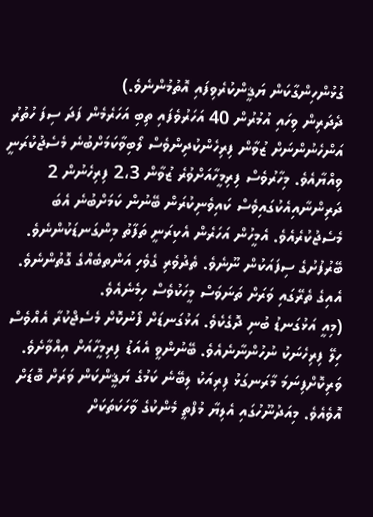ގުޅުންހިންގާކަން ޔަޤީންކުރެވިފައި އޮތުމުންނެވެ.)
ދެދަރިން ވިހައި އުމުރުން 40 އަހަރުވެފައި ތިބި އަހަރެމެން ފަދަ ސިފަ ހުތުރު އަންހެނުންނަށް ޒުވާން ފިރިހެންކުދިންވެސް ލޯބިވާކަމަށްބުނެ މެސެޖުކުރަނީ ވިއްޔާއެވެ. މިހާރުވެސް ފިރިމީހާއަށްވުރެ ޒުވާން 2،3 ފިރިހެނުން 2 ދަރިންނާއިއެކުގައިވެސް ކައިވެނިކުރަން ބޭނުން ކަމަށްބުނެ އެބަ މެސެޖުކުރެއެވެ. އެމީހުން އަހަރެން އެކިރަނީ ތަފާތު މިންގަނޑަކުންނެވެ. ބޭރުފުށުގެ ސިފައަކުން ނޫނެވެ. ތެދުވެރި ގެވެހި އަންތބެއްގެ ގޮތުންނެވެ. އެއިގެ ތެރޭގައި ވަރަށް ތަނަވަސް މީހަކުވެސް ހިމެނެއެވެ.
(މިއީ އަޅުގަނޑު ބުނި ދޮގެކެވެ. އަޅުގަނޑަށް ފޯނުކޮށް މެސެޖްކުރާ އެއްވެސް ހިލޭ ފިރިހެނަކު ނުހުންނާނެއެވެ. ބޭނުންވީ އެއަޑު ފިރިމީހާއަށް އިއްވާށެވެ. ވަރިކޮށްފިނަމަ މާރަނގަޅު ފިރިއަކު ލިބޭނެ ކަމުގެ ޔަޤީންކަން ވަރަށް ބޮޑަށް އޮވެއެވެ. މިއަދުނޫހުގައި އެލިޔާ މުފްތީ މެންކުގެ ވާހަކަތަކަށް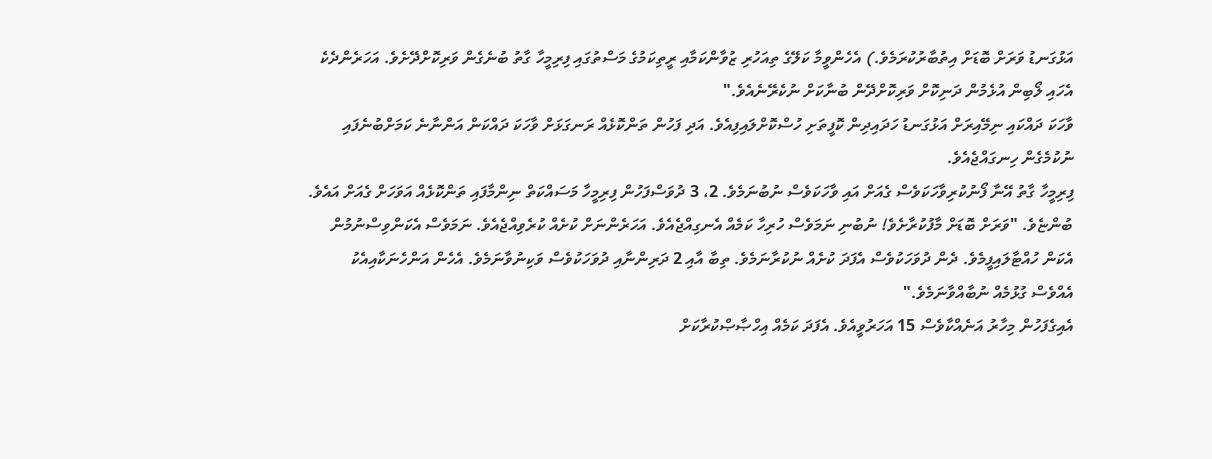އަޅުގަނޑު ވަރަށް ބޮޑަށް އިތުބާރުކުރަމެވެ.) އެހެންވީމާ ކަލޭގެ ތިއަހުރި ޒުވާންކަމާއި ރީތިކަމުގެ މަސްތުގައި ފިރިމީހާ ގާތު ބުނެގެން ވަރިކޮށްދޭށެވެ. އަހަރެންދެކެ އެހައި ލޯބިން އުޅެމުން ދަނިކޮށް ވަރިކޮށްދޭން ބުނާކަށް ނުކެރޭނެއެވެ."
ވާހަކަ ދައްކައި ނިމޭއިރަށް އަޅުގަނޑު ހަދައިދިން ކޮފީތަށި ހުސްކޮށްލައިފިއެވެ. އަދި ފަހުން ތަންކޮޅެއް ރަނގަޅަށް ވާހަކަ ދައްކަން އަންނާނެ ކަމަށްބުނެފައި ނުކުމެގެން ހިނގައްޖެއެވެ.
ފިރިމީހާ ގާތު އޭނާ ފޯނުކުރިވާހަކަވެސް ގެއަށް އައި ވާހަކަވެސް ނުބުނަމެވެ. 2، 3 ދުވަސްފަހުން ފިރިމީހާ މަސައްކަތް ނިންމާފައި ތަންކޮޅެއް އަވަހަށް ގެއަށް އައެވެ. ބުންޏެވެ. "ވަރަށް ބޮޑަށް މާފުކުރާށެވެ! ނުބުނި ނަމަވެސް ހުރިހާ ކަމެއް އެނގިއްޖެއެވެ. އަހަރެންނަށް ކުށެއް ކުރެވިއްޖެއެވެ. ނަމަވެސް އެކަންވިސްނުމުން އެކަން ހުއްޓާލައިފީމެވެ. ދެން ދުވަހަކުވެސް އެފަދަ ކުށެއް ނުކުރާނަމެވެ. ތިބާ އާއި 2 ދަރިންނާއި ދުވަހަކުވެސް ވަކިނުވާނަމެވެ. އެހެން އަންހެނަކާއިއެކު އެއްވެސް ގުޅުމެއް ނުބާއްވާނަމެވެ."
އެއިގެފަހުން މިހާރު އަނެއްކާވެސް 15 އަހަރުވީއެވެ. އެފަދަ ކަމެއް އިހްޞާޞްކުރާކަށް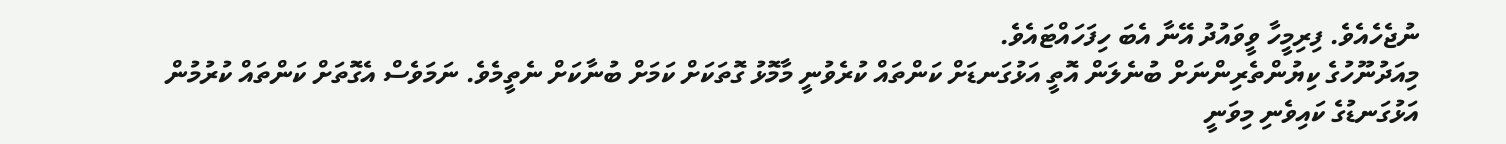ނުޖެހެއެވެ. ފިރިމީހާ ވީވައުދު އޭނާ އެބަ ހިފަހައްޓައެވެ.
މިއަދުނޫހުގެ ކިޔުންތެރިންނަށް ބުނެލަން އޮތީ އަޅުގަނޑަށް ކަންތައް ކުރެވުނީ މާމޮޅު ގޮތަކަށް ކަމަށް ބުނާކަށް ނެތީމެވެ. ނަމަވެސް އެގޮތަށް ކަންތައް ކުރުމުން އަޅުގަނޑުގެ ކައިވެނި މިވަނީ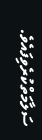ސަލާމަތްކުރެވިފައެވެ.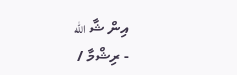އިން ޝާ الله
- ރިޝްމާ /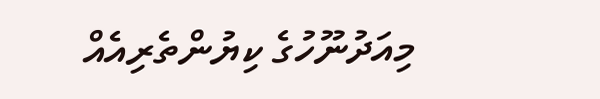މިއަދުނޫހުގެ ކިޔުންތެރިއެއް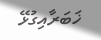ޚަބަރާއިގުޅޭ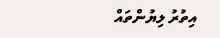އިތުރު ލިޔުންތައް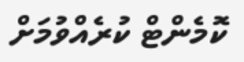ކޮމެންޓް ކުރެއްވުމަށް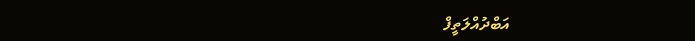އަބްދުއްލަތީފް